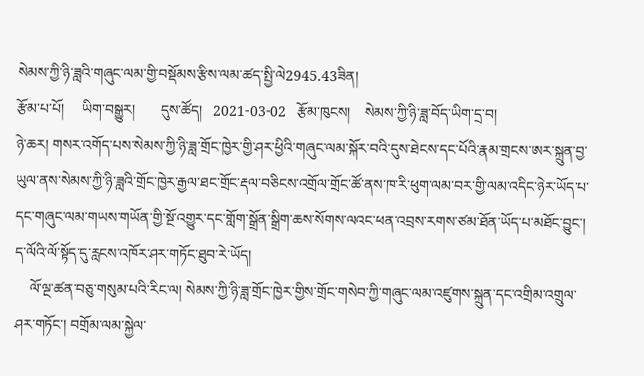སེམས་ཀྱི་ཉི་ཟླའི་གཞུང་ལམ་གྱི་བསྡོམས་རྩིས་ལམ་ཚད་སྤྱི་ལེ2945.43ཟིན།
རྩོམ་པ་པོ།     ཡིག་བསྒྱུར།       དུས་ཚོད།   2021-03-02   རྩོམ་ཁུངས།    སེམས་ཀྱི་ཉི་ཟླ་བོད་ཡིག་དྲ་བ།
ཉེ་ཆར། གསར་འགོད་པས་སེམས་ཀྱི་ཉི་ཟླ་གྲོང་ཁྱེར་གྱི་ཤར་ཕྱིའི་གཞུང་ལམ་སྐོར་བའི་དུས་ཐེངས་དང་པོའི་རྣམ་གྲངས་ཨར་སྐྲུན་བྱ་ཡུལ་ནས་སེམས་ཀྱི་ཉི་ཟླའི་གྲོང་ཁྱེར་རྒྱལ་ཐང་གྲོང་རྡལ་བཅིངས་འགྲོལ་གྲོང་ཚོ་ནས་ཁ་རི་ཕུག་ལམ་བར་གྱི་ལམ་འདིང་ཉེར་ཡོད་པ་དང་གཞུང་ལམ་གཡས་གཡོན་གྱི་སྔོ་འགྱུར་དང་གློག་སྒྲོན་སྒྲིག་ཆས་སོགས་ལའང་ཕན་འབྲས་རགས་ཙམ་ཐོན་ཡོད་པ་མཐོང་བྱུང་། ད་ལོའི་ལོ་སྟོད་དུ་རླངས་འཁོར་ཤར་གཏོང་ཐུབ་རེ་ཡོད།
    ལོ་ལྔ་ཚན་བཅུ་གསུམ་པའི་རིང་ལ། སེམས་ཀྱི་ཉི་ཟླ་གྲོང་ཁྱེར་གྱིས་གྲོང་གསེབ་ཀྱི་གཞུང་ལམ་འཛུགས་སྐྲུན་དང་འགྲིམ་འགྲུལ་ཤར་གཏོང་། བགྲོམ་ལམ་སྐྱེལ་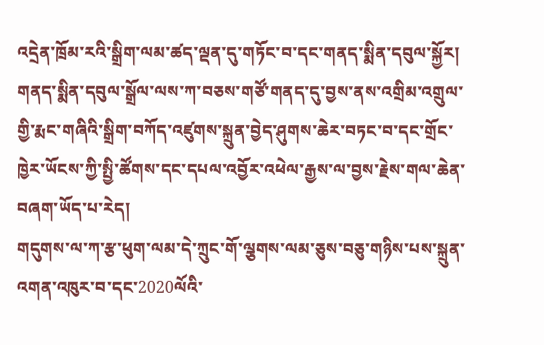འདྲེན་ཁྲོམ་རའི་སྒྲིག་ལམ་ཚད་ལྡན་དུ་གཏོང་བ་དང་གནད་སྨིན་དབུལ་སྐྱོར།  གནད་སྨིན་དབུལ་སྒྲོལ་ལས་ཀ་བཅས་གཙོ་གནད་དུ་བྱས་ནས་འགྲིམ་འགྲུལ་གྱི་རྨང་གཞིའི་སྒྲིག་བཀོད་འཛུགས་སྐྲུན་བྱེད་ཤུགས་ཆེར་བཏང་བ་དང་གྲོང་ཁྱེར་ཡོངས་ཀྱི་སྤྱི་ཚོགས་དང་དཔལ་འབྱོར་འཕེལ་རྒྱས་ལ་བྱས་རྗེས་གལ་ཆེན་བཞག་ཡོད་པ་རེད།
གདུགས་ལ་ཀ་རྩ་ཕུག་ལམ་དེ་ཀྲུང་གོ་ལྕགས་ལམ་ཅུས་བཅུ་གཉིས་པས་སྐྲུན་འགན་འཁུར་བ་དང་2020ལོའི་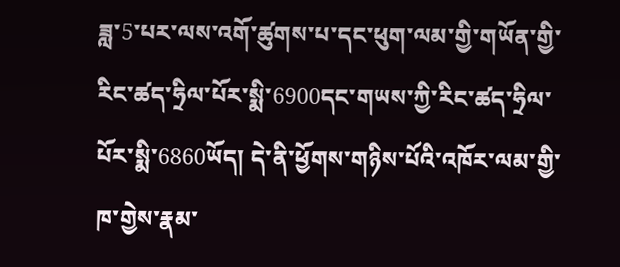ཟླ་5་པར་ལས་འགོ་ཚུགས་པ་དང་ཕུག་ལམ་གྱི་གཡོན་གྱི་རིང་ཚད་ཧྲིལ་པོར་སྨི་6900དང་གཡས་ཀྱི་རིང་ཚད་ཧྲིལ་པོར་སྨི་6860ཡོད། དེ་ནི་ཕྱོགས་གཉིས་པོའི་འཁོར་ལམ་གྱི་ཁ་གྱེས་རྣམ་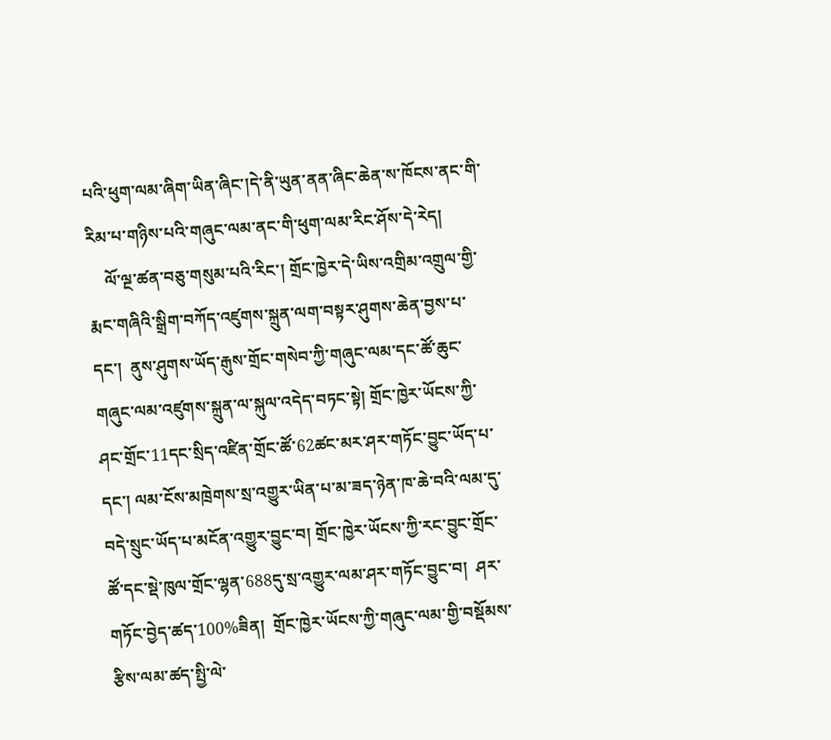པའི་ཕུག་ལམ་ཞིག་ཡིན་ཞིང་།དེ་ནི་ཡུན་ནན་ཞིང་ཆེན་ས་ཁོངས་ནང་གི་རིམ་པ་གཉིས་པའི་གཞུང་ལམ་ནང་གི་ཕུག་ལམ་རིང་ཤོས་དེ་རེད།
    ལོ་ལྔ་ཚན་བཅུ་གསུམ་པའི་རིང་། གྲོང་ཁྱེར་དེ་ཡིས་འགྲིམ་འགྲུལ་གྱི་རྨང་གཞིའི་སྒྲིག་བཀོད་འཛུགས་སྐྲུན་ལག་བསྟར་ཤུགས་ཆེན་བྱས་པ་དང་།  ནུས་ཤུགས་ཡོད་རྒུས་གྲོང་གསེབ་ཀྱི་གཞུང་ལམ་དང་ཚོ་ཆུང་གཞུང་ལམ་འཛུགས་སྐྲུན་ལ་སྐུལ་འདེད་བཏང་སྟེ། གྲོང་ཁྱེར་ཡོངས་ཀྱི་ཤང་གྲོང་11དང་སྲིད་འཛིན་གྲོང་ཚོ་62ཚང་མར་ཤར་གཏོང་བྱུང་ཡོད་པ་དང་། ལམ་ངོས་མཁྲེགས་སྲ་འགྱུར་ཡིན་པ་མ་ཟད་ཉེན་ཁ་ཆེ་བའི་ལམ་དུ་བདེ་སྲུང་ཡོད་པ་མངོན་འགྱུར་བྱུང་བ། གྲོང་ཁྱེར་ཡོངས་ཀྱི་རང་བྱུང་གྲོང་ཚོ་དང་སྡེ་ཁུལ་གྲོང་ལྷན་688དུ་སྲ་འགྱུར་ལམ་ཤར་གཏོང་བྱུང་བ།  ཤར་གཏོང་བྱེད་ཚད་100%ཟིན།  གྲོང་ཁྱེར་ཡོངས་ཀྱི་གཞུང་ལམ་གྱི་བསྡོམས་རྩིས་ལམ་ཚད་སྤྱི་ལེ་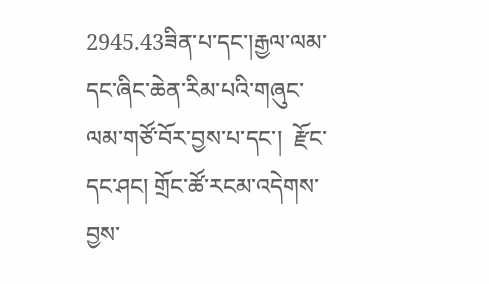2945.43ཟིན་པ་དང་།རྒྱལ་ལམ་དང་ཞིང་ཆེན་རིམ་པའི་གཞུང་ལམ་གཙོ་བོར་བྱས་པ་དང་།  རྫོང་དང་ཤང། གྲོང་ཚོ་རངམ་འདེགས་བྱས་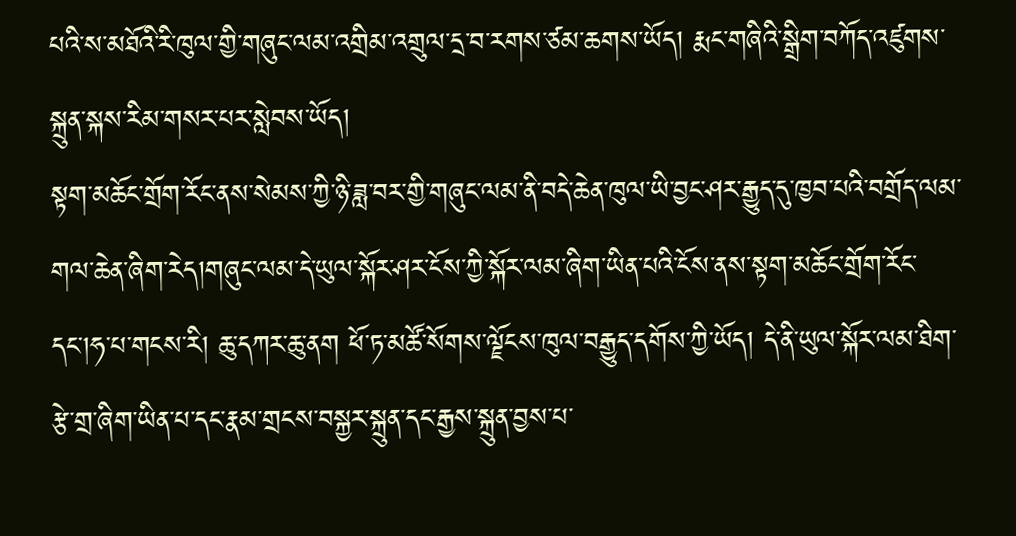པའི་ས་མཐོའི་རི་ཁུལ་གྱི་གཞུང་ལམ་འགྲིམ་འགྲུལ་དྲ་བ་རགས་ཙམ་ཆགས་ཡོད། རྨང་གཞིའི་སྒྲིག་བཀོད་འཛུགས་སྐྲུན་སྐས་རིམ་གསར་པར་སླེབས་ཡོད།
སྟག་མཆོང་གྲོག་རོང་ནས་སེམས་ཀྱི་ཉི་ཟླ་བར་གྱི་གཞུང་ལམ་ནི་བདེ་ཆེན་ཁུལ་ཡི་བྱང་ཤར་རྒྱུད་དུ་ཁྱབ་པའི་བགྲོད་ལམ་གལ་ཆེན་ཞིག་རེད།གཞུང་ལམ་དེ་ཡུལ་སྐོར་ཤར་ངོས་ཀྱི་སྐོར་ལམ་ཞིག་ཡིན་པའི་ངོས་ནས་སྟག་མཆོང་གྲོག་རོང་དང་།ཧ་པ་གངས་རི། ཆུ་དཀར་ཆུ་ནག ཕོ་ཏ་མཚོ་སོགས་ལྗོངས་ཁུལ་བརྒྱུད་དགོས་ཀྱི་ཡོད། དེ་ནི་ཡུལ་སྐོར་ལམ་ཐིག་རྩེ་གྲ་ཞིག་ཡིན་པ་དང་རྣམ་གྲངས་བསྐྱར་སྐྲུན་དང་རྒྱས་སྐྲུན་བྱས་པ་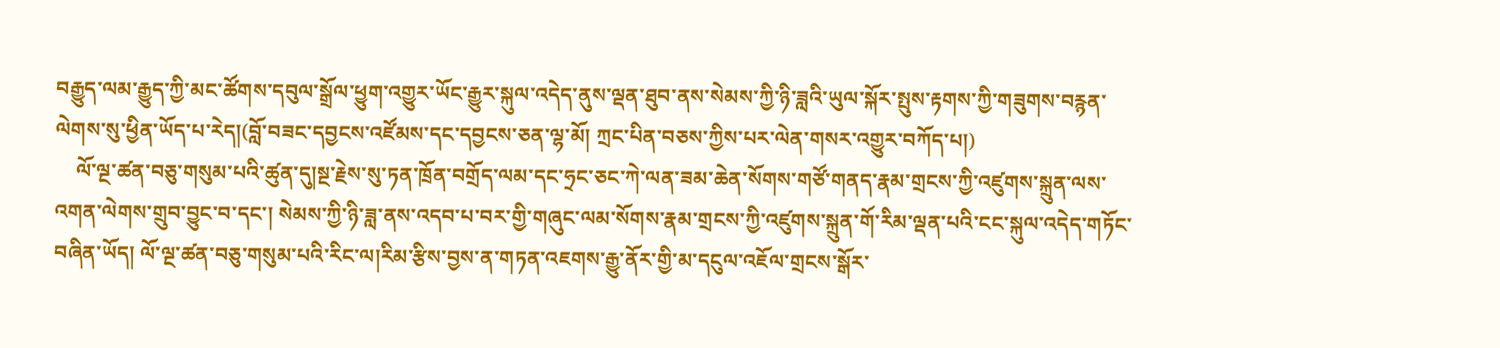བརྒྱུད་ལམ་རྒྱུད་ཀྱི་མང་ཚོགས་དབུལ་སྒྲོལ་ཕྱུག་འགྱུར་ཡོང་རྒྱུར་སྐུལ་འདེད་ནུས་ལྡན་ཐུབ་ནས་སེམས་ཀྱི་ཉི་ཟླའི་ཡུལ་སྐོར་སྤུས་རྟགས་ཀྱི་གཟུགས་བརྙན་ལེགས་སུ་ཕྱིན་ཡོད་པ་རེད།(བློ་བཟང་དབྱངས་འཛོམས་དང་དབྱངས་ཅན་ལྷ་མོ། ཀྲང་པིན་བཅས་ཀྱིས་པར་ལེན་གསར་འགྱུར་བཀོད་པ།)
    ལོ་ལྔ་ཚན་བཅུ་གསུམ་པའི་ཚུན་དུ།སྔ་རྗེས་སུ་ཏན་ཁྲོན་བགྲོད་ལམ་དང་ཧྲང་ཅང་ཀེ་ལན་ཟམ་ཆེན་སོགས་གཙོ་གནད་རྣམ་གྲངས་ཀྱི་འཛུགས་སྐྲུན་ལས་འགན་ལེགས་གྲུབ་བྱུང་བ་དང་། སེམས་ཀྱི་ཉི་ཟླ་ནས་འདབ་པ་བར་གྱི་གཞུང་ལམ་སོགས་རྣམ་གྲངས་ཀྱི་འཛུགས་སྐྲུན་གོ་རིམ་ལྡན་པའི་ངང་སྐུལ་འདེད་གཏོང་བཞིན་ཡོད། ལོ་ལྔ་ཚན་བཅུ་གསུམ་པའི་རིང་ལ།རིམ་རྩིས་བྱས་ན་གཏན་འཇགས་རྒྱུ་ནོར་གྱི་མ་དངུལ་འཇོལ་གྲངས་སྒོར་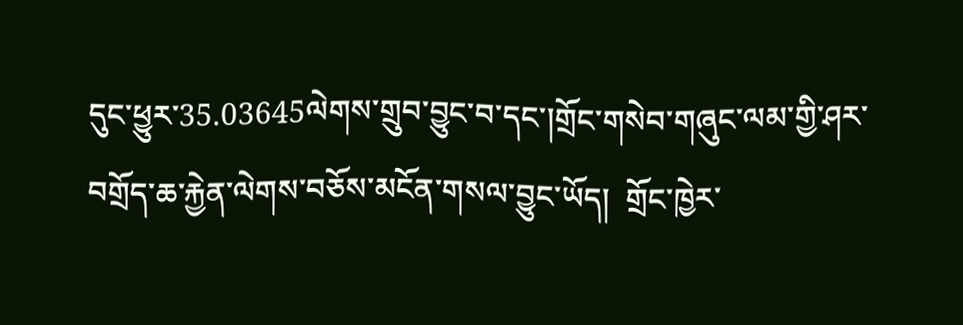དུང་ཕྱུར་35.03645ལེགས་གྲུབ་བྱུང་བ་དང་།གྲོང་གསེབ་གཞུང་ལམ་གྱི་ཤར་བགྲོད་ཆ་རྐྱེན་ལེགས་བཅོས་མངོན་གསལ་བྱུང་ཡོད།  གྲོང་ཁྱེར་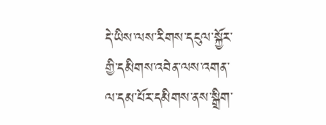དེ་ཡིས་ལས་རིགས་དངུལ་སྐྱོར་གྱི་དམིགས་འབེན་ལས་འགན་ལ་དམ་པོར་དམིགས་ནས་སྒྲིག་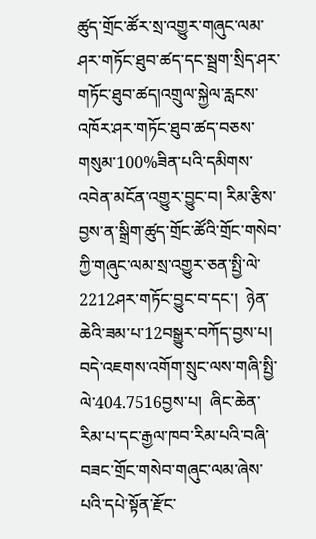ཚུད་གྲོང་ཚོར་སྲ་འགྱུར་གཞུང་ལམ་ཤར་གཏོང་ཐུབ་ཚད་དང་སྦྲག་སྲིད་ཤར་གཏོང་ཐུབ་ཚད།འགྲུལ་སྐྱེལ་རླངས་འཁོར་ཤར་གཏོང་ཐུབ་ཚད་བཅས་གསུམ་100%ཟིན་པའི་དམིགས་འབེན་མངོན་འགྱུར་བྱུང་བ། རིམ་རྩིས་བྱས་ན་སྒྲིག་ཚུད་གྲོང་ཚོའི་གྲོང་གསེབ་ཀྱི་གཞུང་ལམ་སྲ་འགྱུར་ཅན་སྤྱི་ལེ་2212ཤར་གཏོང་བྱུང་བ་དང་།  ཉེན་ཆེའི་ཟམ་པ་12བསྒྱུར་བཀོད་བྱས་པ། བདེ་འཇགས་འགོག་སྲུང་ལས་གཞི་སྤྱི་ལེ་404.7516བྱས་པ།  ཞིང་ཆེན་རིམ་པ་དང་རྒྱལ་ཁབ་རིམ་པའི་བཞི་བཟང་གྲོང་གསེབ་གཞུང་ལམ་ཞེས་པའི་དཔེ་སྟོན་རྫོང་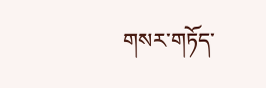གསར་གཏོད་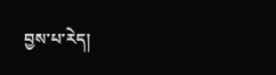བྱས་པ་རེད།